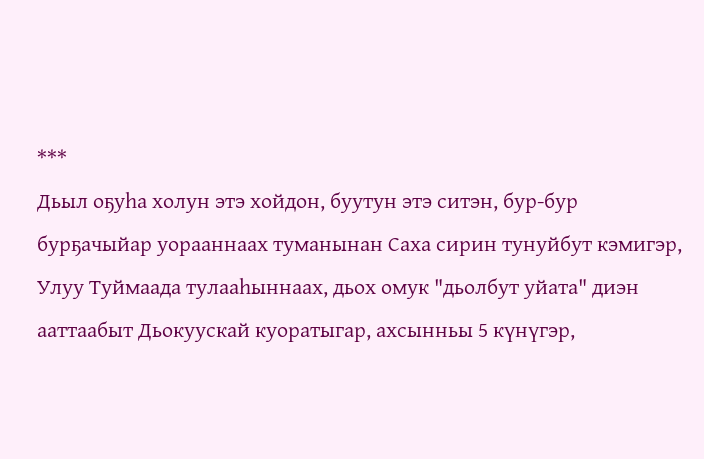***
Дьыл оҕуһа холун этэ хойдон, буутун этэ ситэн, бур-бур бурҕачыйар уорааннаах туманынан Саха сирин тунуйбут кэмигэр, Улуу Туймаада тулааһыннаах, дьох омук "дьолбут уйата" диэн ааттаабыт Дьокуускай куоратыгар, ахсынньы 5 күнүгэр,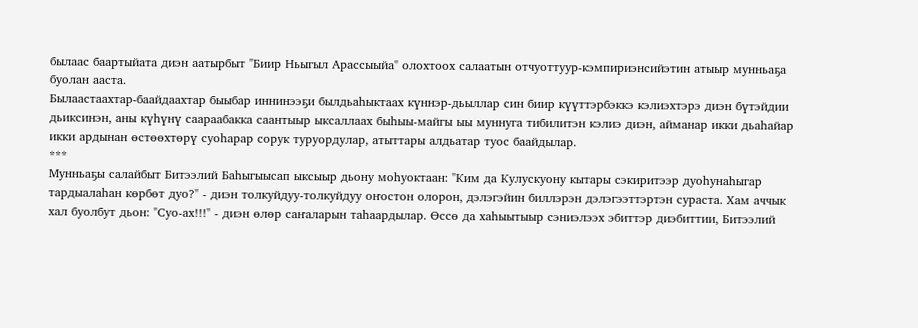былаас баартыйата диэн аатырбыт "Биир Ньыгыл Арассыыйа" олохтоох салаатын отчуоттуур-кэмпириэнсийэтин атыыр мунньаҕа буолан ааста.
Былаастаахтар-баайдаахтар быыбар иннинээҕи былдьаһыктаах күннэр-дьыллар син биир күүттэрбэккэ кэлиэхтэрэ диэн бүтэйдии дьиксинэн, аны күһүнү саараабакка саантыыр ыксаллаах быһыы-майгы ыы муннуга тибилитэн кэлиэ диэн, айманар икки дьаһайар икки ардынан өстөөхтөрү суоһарар сорук туруордулар, атыттары алдьатар туос баайдылар.
***
Мунньаҕы салайбыт Битээлий Баһыгыысап ыксыыр дьону моһуоктаан: "Ким да Кулускуону кытары сэкиритээр дуоһунаһыгар тардыалаһан көрбөт дуо?" - диэн толкуйдуу-толкуйдуу оҥостон олорон, дэлэгэйин биллэрэн дэлэгээттэртэн сураста. Хам аччык хал буолбут дьон: "Суо-ах!!!" - диэн өлөр саҥаларын таһаардылар. Өссө да хаһыытыыр сэниэлээх эбиттэр диэбиттии, Битээлий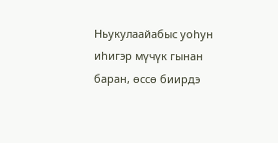Ньукулаайабыс уоһун иһигэр мүчүк гынан баран, өссө биирдэ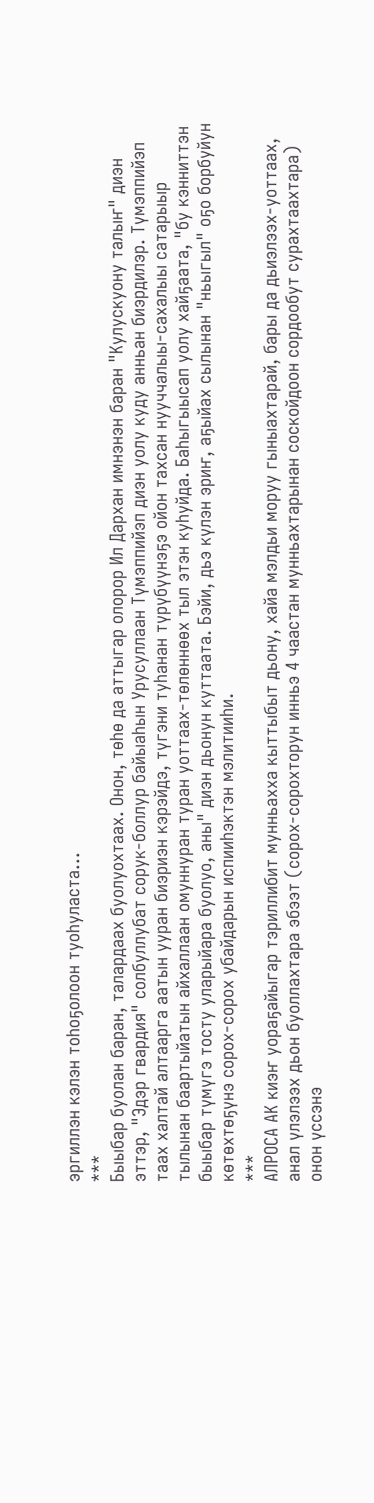эргиллэн кэлэн тоһоҕолоон туоһуласта...
***
Быыбар буолан баран, талардаах буолуохтаах. Онон, төһө да аттыгар олорор Ил Дархан имнэнэн баран "Кулускуону талыҥ" диэн эттэр, "Эдэр гвардия" солбуллубат сорук-боллур байыаһын Урусуллаан Түмэппийэп диэн уолу куду анньан биэрдилэр. Түмэппийэп таах халтай алтаарга аатын ууран биэриэн кэрэйдэ, түгэни туһанан түрүбүүнэҕэ ойон тахсан нууччалыы-сахалыы сатарыыр тылынан баартыйатын айхаллаан омуннуран туран уоттаах-төлөннөөх тыл этэн куһуйда. Баһыгыысап уолу хайҕаата, "бу кэнниттэн быыбар түмүгэ тосту уларыйара буолуо, аны" диэн дьонун куттаата. Бэйи, дьэ күлэн эриҥ, аҕыйах сылынан "ньыгыл" оҕо борбуйун көтөхтөҕүнэ сорох-сорох убайдарын испииһэктэн мэлитииһи.
***
АЛРОСА АК киэҥ уораҕайыгар тэриллибит мунньахха кыттыбыт дьону, хайа мэлдьи моруу гыныахтарай, бары да дьиэлээх-уоттаах, анал үлэлээх дьон буоллахтара эбээт (сорох-сорохторун инньэ 4 чаастан мунньахтарынан соскойдоон сордообут сурахтаахтара) онон үссэнэ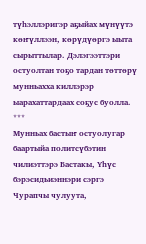түһэллэригэр аҕыйах мүнүүтэ көҥүллээн, көрүдүөргэ ыыта сырыттылар. Дэлэгээттэри остуолтан тоҕо тардан төттөрү мунньахха киллэрэр ыарахаттардаах соҕус буолла.
***
Мунньах бастыҥ остуолугар баартыйа политсүбэтин чилиэттэрэ Бастакы, Үһүс бэрэсидьиэннэри сэргэ Чурапчы чулуута,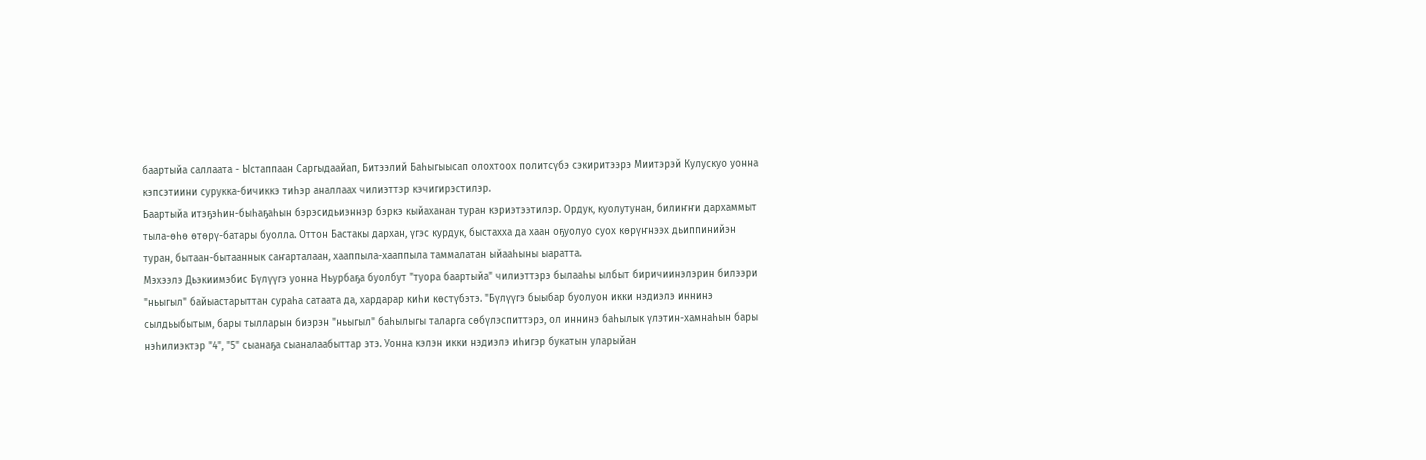баартыйа саллаата - Ыстаппаан Саргыдаайап, Битээлий Баһыгыысап олохтоох политсүбэ сэкиритээрэ Миитэрэй Кулускуо уонна кэпсэтиини сурукка-бичиккэ тиһэр аналлаах чилиэттэр кэчигирэстилэр.
Баартыйа итэҕэһин-быһаҕаһын бэрэсидьиэннэр бэркэ кыйаханан туран кэриэтээтилэр. Ордук, куолутунан, билиҥҥи дархаммыт тыла-өһө өтөрү-батары буолла. Оттон Бастакы дархан, үгэс курдук, быстахха да хаан оҕуолуо суох көрүҥнээх дьиппинийэн туран, бытаан-бытааннык саҥарталаан, хааппыла-хааппыла таммалатан ыйааһыны ыаратта.
Мэхээлэ Дьэкиимэбис Бүлүүгэ уонна Ньурбаҕа буолбут "туора баартыйа" чилиэттэрэ былааһы ылбыт биричиинэлэрин билээри "ньыгыл" байыастарыттан сураһа сатаата да, хардарар киһи көстүбэтэ. "Бүлүүгэ быыбар буолуон икки нэдиэлэ иннинэ сылдьыбытым, бары тылларын биэрэн "ньыгыл" баһылыгы таларга сөбүлэспиттэрэ, ол иннинэ баһылык үлэтин-хамнаһын бары нэһилиэктэр "4", "5" сыанаҕа сыаналаабыттар этэ. Уонна кэлэн икки нэдиэлэ иһигэр букатын уларыйан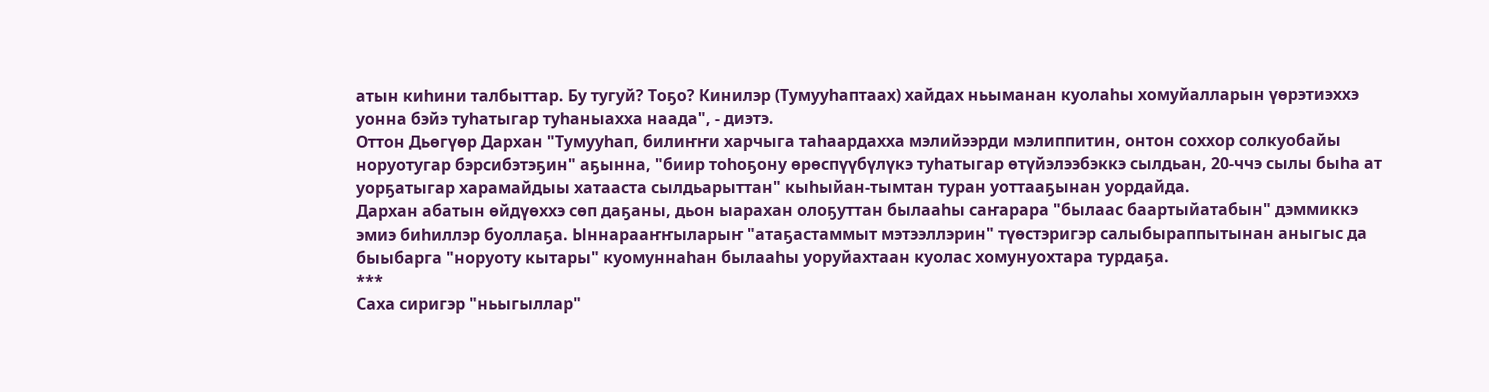атын киһини талбыттар. Бу тугуй? Тоҕо? Кинилэр (Тумууһаптаах) хайдах ньыманан куолаһы хомуйалларын үөрэтиэххэ уонна бэйэ туһатыгар туһаныахха наада", - диэтэ.
Оттон Дьөгүөр Дархан "Тумууһап, билиҥҥи харчыга таһаардахха мэлийээрди мэлиппитин, онтон соххор солкуобайы норуотугар бэрсибэтэҕин" аҕынна, "биир тоһоҕону өрөспүүбүлүкэ туһатыгар өтүйэлээбэккэ сылдьан, 20-ччэ сылы быһа ат уорҕатыгар харамайдыы хатааста сылдьарыттан" кыһыйан-тымтан туран уоттааҕынан уордайда.
Дархан абатын өйдүөххэ сөп даҕаны, дьон ыарахан олоҕуттан былааһы саҥарара "былаас баартыйатабын" дэммиккэ эмиэ биһиллэр буоллаҕа. Ыннарааҥҥыларыҥ "атаҕастаммыт мэтээллэрин" түөстэригэр салыбыраппытынан аныгыс да быыбарга "норуоту кытары" куомуннаһан былааһы уоруйахтаан куолас хомунуохтара турдаҕа.
***
Саха сиригэр "ньыгыллар"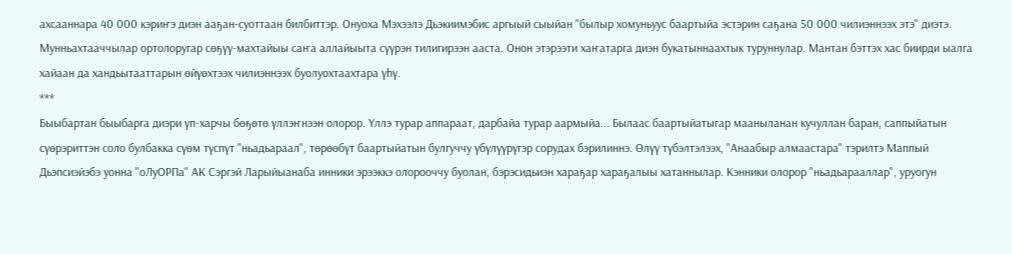ахсааннара 40 000 кэриҥэ диэн ааҕан-суоттаан билбиттэр. Онуоха Мэхээлэ Дьэкиимэбис аргыый сыыйан "былыр хомуньуус баартыйа эстэрин саҕана 50 000 чилиэннээх этэ" диэтэ. Мунньахтааччылар ортолоругар сөҕүү-махтайыы саҥа аллайыыта сүүрэн тилигирээн ааста. Онон этэрээти хаҥатарга диэн букатыннаахтык туруннулар. Мантан бэттэх хас биирди ыалга хайаан да хандьытааттарын өйүөхтээх чилиэннээх буолуохтаахтара үһү.
***
Быыбартан быыбарга диэри үп-харчы бөҕөтө үллэҥнээн олорор. Үллэ турар аппараат, дарбайа турар аармыйа... Былаас баартыйатыгар мааныланан кучуллан баран, саппыйатын сүөрэриттэн соло булбакка сүөм түспүт "ньадьараал", төрөөбүт баартыйатын булгуччу үбүлүүрүгэр сорудах бэрилиннэ. Өлүү түбэлтэлээх, "Анаабыр алмаастара" тэрилтэ Маппый Дьэпсиэйэбэ уонна "оЛуОРПа" АК Сэргэй Ларыйыанаба инники эрээккэ олорооччу буолан, бэрэсидьиэн хараҕар хараҕалыы хатаннылар. Кэнники олорор "ньадьарааллар", уруогун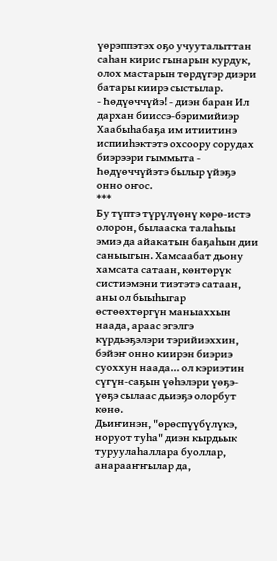үөрэппэтэх оҕо учууталыттан саһан кирис гынарын курдук, олох мастарын төрдүгэр диэри батары киирэ сыстылар.
- Һөдүөччүйэ! - диэн баран Ил дархан бииссэ-бэримийиэр Хаабыһабаҕа им итиитинэ испииһэктэтэ охсоору сорудах биэрээри гыммыта - Һөдүөччүйэтэ былыр үйэҕэ онно оҥос.
***
Бу түптэ түрүлүөнү көрө-истэ олорон, былааска талаһыы эмиэ да айакатын баҕаһын дии саныыгын. Хамсаабат дьону хамсата сатаан, көнтөрүк систиэмэни тиэтэтэ сатаан, аны ол быыһыгар өстөөхтөргүн маныаххын наада, араас эгэлгэ күрдьэҕэлэри тэрийиэххин, бэйэҥ онно киирэн биэриэ суоххун наада... ол кэриэтин сүгүн-саҕын үөһэлэри үөҕэ-үөҕэ сылаас дьиэҕэ олорбут көнө.
Дьиҥинэн, "өрөспүүбүлүкэ, норуот туһа" диэн кырдьык туруулаһаллара буоллар, анарааҥҥылар да,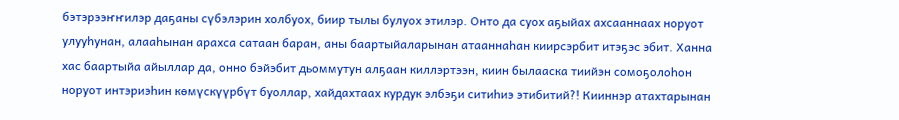бэтэрээҥҥилэр даҕаны сүбэлэрин холбуох, биир тылы булуох этилэр. Онто да суох аҕыйах ахсааннаах норуот улууһунан, алааһынан арахса сатаан баран, аны баартыйаларынан атааннаһан киирсэрбит итэҕэс эбит. Ханна хас баартыйа айыллар да, онно бэйэбит дьоммутун алҕаан киллэртээн, киин былааска тиийэн сомоҕолоһон норуот интэриэһин көмүскүүрбүт буоллар, хайдахтаах курдук элбэҕи ситиһиэ этибитий?! Кииннэр атахтарынан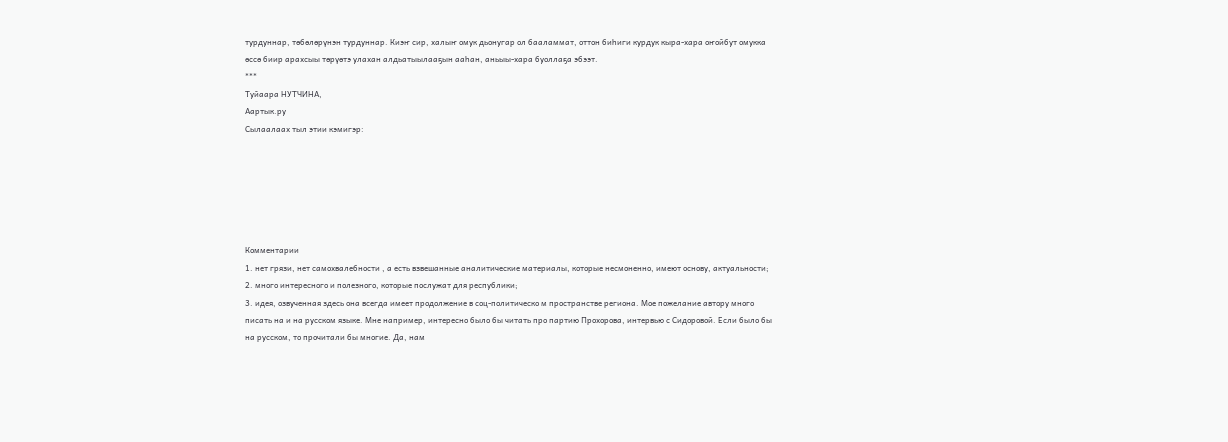турдуннар, төбөлөрүнэн турдуннар. Киэҥ сир, халыҥ омук дьонугар ол бааламмат, оттон биһиги курдук кыра-хара оҥойбут омукка өссө биир арахсыы төрүөтэ улахан алдьатыылааҕын ааһан, аньыы-хара буоллаҕа эбээт.
***
Туйаара НУТЧИНА,
Аартык.ру
Сылаалаах тыл этии кэмигэр:






Комментарии
1. нет грязи, нет самохвалебности , а есть взвешанные аналитические материалы, которые несмоненно, имеют основу, актуальности;
2. много интересного и полезного, которые послужат для республики;
3. идея, озвученная здесь она всегда имеет продолжение в соц-политическо м пространстве региона. Мое пожелание автору много писать на и на русском языке. Мне например, интересно было бы читать про партию Прохорова, интервью с Сидоровой. Если было бы на русском, то прочитали бы многие. Да, нам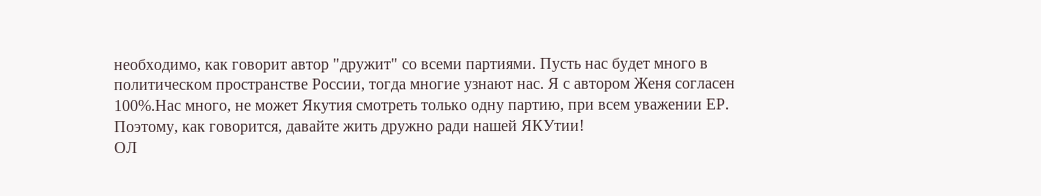необходимо, как говорит автор "дружит" со всеми партиями. Пусть нас будет много в политическом пространстве России, тогда многие узнают нас. Я с автором Женя согласен 100%.Нас много, не может Якутия смотреть только одну партию, при всем уважении ЕР. Поэтому, как говорится, давайте жить дружно ради нашей ЯКУтии!
ОЛ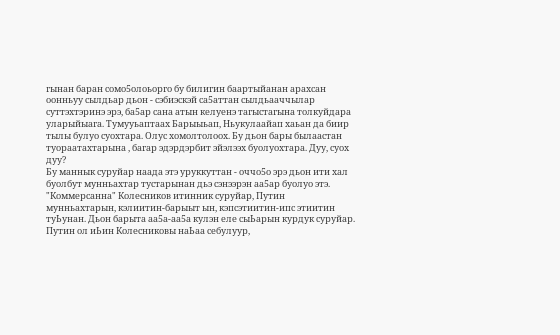гынан баран сомо5олоьорго бу билигин баартыйанан арахсан оонньуу сылдьар дьон - сэбиэскэй са5аттан сылдьааччылар суттэхтэринэ эрэ, ба5ар сана атын келуенэ тагыстагына толкуйдара уларыйыага. Тумууьаптаах Барыыьап, Ньукулаайап хаьан да биир тылы булуо суохтара. Олус хомолтолоох. Бу дьон бары былаастан туораатахтарына , багар эдэрдэрбит эйэлээх буолуохтара. Дуу, суох дуу?
Бу маннык суруйар наада этэ уруккуттан - оччо5о эрэ дьон ити хал буолбут мунньахтар тустарынан дьэ сэнээрэн аа5ар буолуо этэ.
"Коммерсанна" Колесников итинник суруйар, Путин мунньахтарын, кэлиитин-барыыт ын, кэпсэтиитин-ипс этиитин туЬунан. Дьон барыта аа5а-аа5а кулэн еле сыЬарын курдук суруйар.
Путин ол иЬин Колесниковы наЬаа себулуур,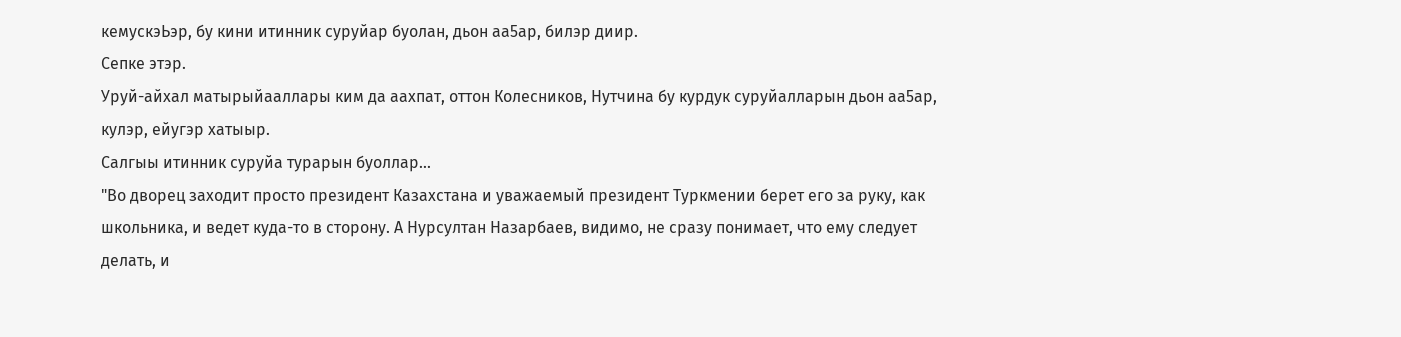кемускэЬэр, бу кини итинник суруйар буолан, дьон аа5ар, билэр диир.
Сепке этэр.
Уруй-айхал матырыйааллары ким да аахпат, оттон Колесников, Нутчина бу курдук суруйалларын дьон аа5ар, кулэр, ейугэр хатыыр.
Салгыы итинник суруйа турарын буоллар...
"Во дворец заходит просто президент Казахстана и уважаемый президент Туркмении берет его за руку, как школьника, и ведет куда-то в сторону. А Нурсултан Назарбаев, видимо, не сразу понимает, что ему следует делать, и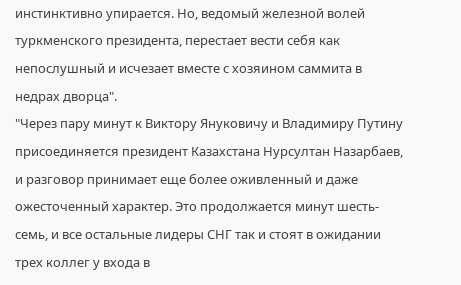инстинктивно упирается. Но, ведомый железной волей туркменского президента, перестает вести себя как непослушный и исчезает вместе с хозяином саммита в недрах дворца".
"Через пару минут к Виктору Януковичу и Владимиру Путину присоединяется президент Казахстана Нурсултан Назарбаев, и разговор принимает еще более оживленный и даже ожесточенный характер. Это продолжается минут шесть-семь, и все остальные лидеры СНГ так и стоят в ожидании трех коллег у входа в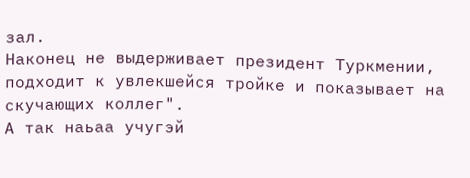зал.
Наконец не выдерживает президент Туркмении, подходит к увлекшейся тройке и показывает на скучающих коллег".
А так наьаа учугэй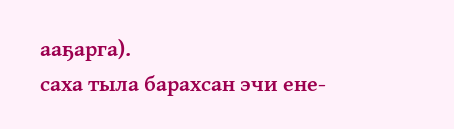ааҕарга).
саха тыла барахсан эчи ене-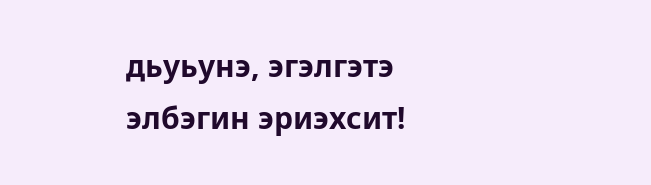дьуьунэ, эгэлгэтэ элбэгин эриэхсит!